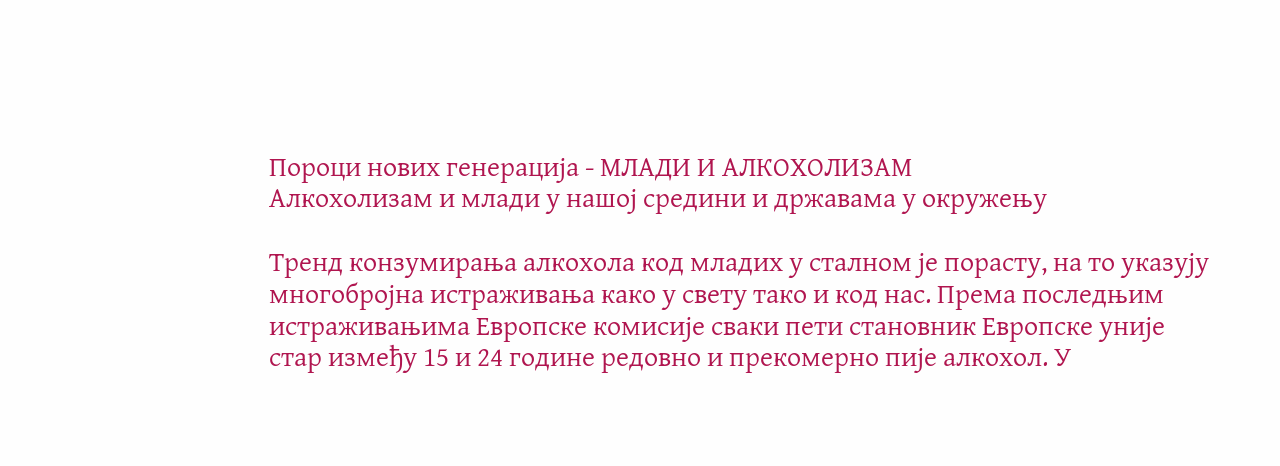Пороци нових генерација - МЛАДИ И АЛКОХОЛИЗАМ
Алкохолизам и млади у нашој средини и државама у окружењу

Тренд конзумирања алкохола код младих у сталном је порасту, на то указују многобројна истраживања како у свету тако и код нас. Према последњим истраживањима Европске комисије сваки пети становник Европске уније стар између 15 и 24 године редовно и прекомерно пије алкохол. У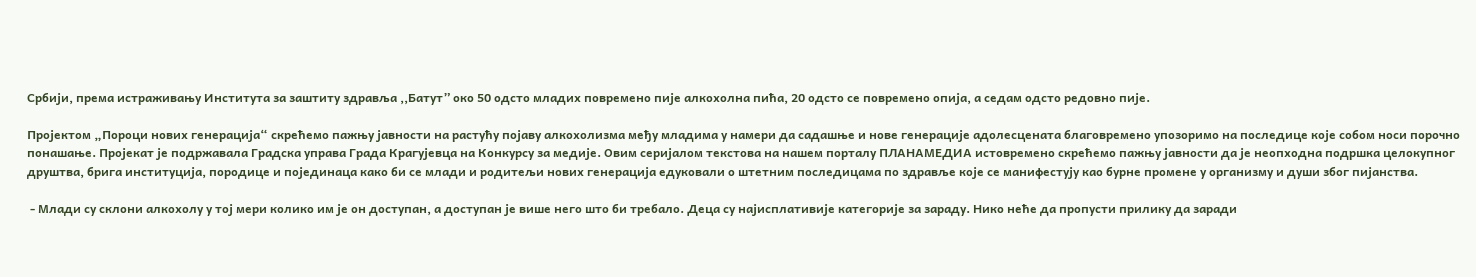Србији, према истраживању Института за заштиту здравља ,,Батут” око 50 одсто младих повремено пије алкохолна пића, 20 одсто се повремено опија, а седам одсто редовно пије.

Пројектом „Пороци нових генерација“ скрећемо пажњу јавности на растућу појаву алкохолизма међу младима у намери да садашње и нове генерације адолесцената благовремено упозоримо на последице које собом носи порочно понашање. Пројекат је подржавала Градска управа Града Крагујевца на Конкурсу за медије. Овим серијалом текстова на нашем порталу ПЛАНАМЕДИА истовремено скрећемо пажњу јавности да је неопходна подршка целокупног друштва, брига институција, породице и појединаца како би се млади и родитељи нових генерација едуковали о штетним последицама по здравље које се манифестују као бурне промене у организму и души због пијанства.

 - Млади су склони алкохолу у тој мери колико им је он доступан, а доступан је више него што би требало. Деца су најисплативије категорије за зараду. Нико неће да пропусти прилику да заради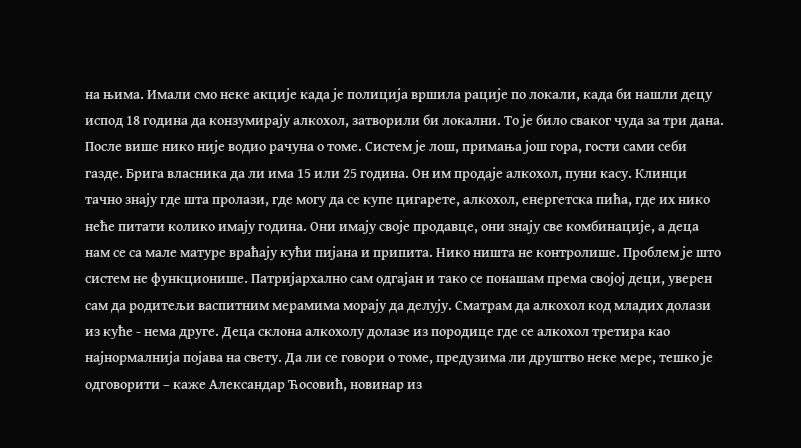на њима. Имали смо неке акције када је полиција вршила рације по локали, када би нашли децу испод 18 година да конзумирају алкохол, затворили би локални. То је било сваког чуда за три дана. После више нико није водио рачуна о томе. Систем је лош, примања још гора, гости сами себи газде. Брига власника да ли има 15 или 25 година. Он им продаје алкохол, пуни касу. Клинци тачно знају где шта пролази, где могу да се купе цигарете, алкохол, енергетска пића, где их нико неће питати колико имају година. Они имају своје продавце, они знају све комбинације, а деца нам се са мале матуре враћају кући пијана и припита. Нико ништа не контролише. Проблем је што систем не функционише. Патријархално сам одгајан и тако се понашам према својој деци, уверен сам да родитељи васпитним мерамима морају да делују. Сматрам да алкохол код младих долази из куће - нема друге. Деца склона алкохолу долазе из породице где се алкохол третира као најнормалнија појава на свету. Да ли се говори о томе, предузима ли друштво неке мере, тешко је одговорити – каже Александар Ћосовић, новинар из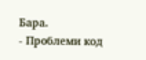Бара.
- Проблеми код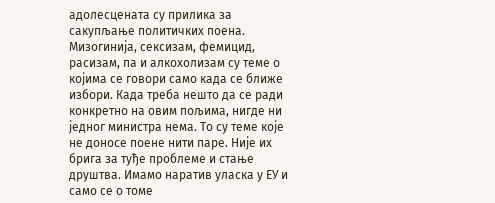адолесцената су прилика за сакупљање политичких поена. Мизогинија, сексизам, фемицид, расизам, па и алкохолизам су теме о којима се говори само када се ближе избори. Када треба нешто да се ради конкретно на овим пољима, нигде ни једног министра нема. То су теме које не доносе поене нити паре. Није их брига за туђе проблеме и стање друштва. Имамо наратив уласка у ЕУ и само се о томе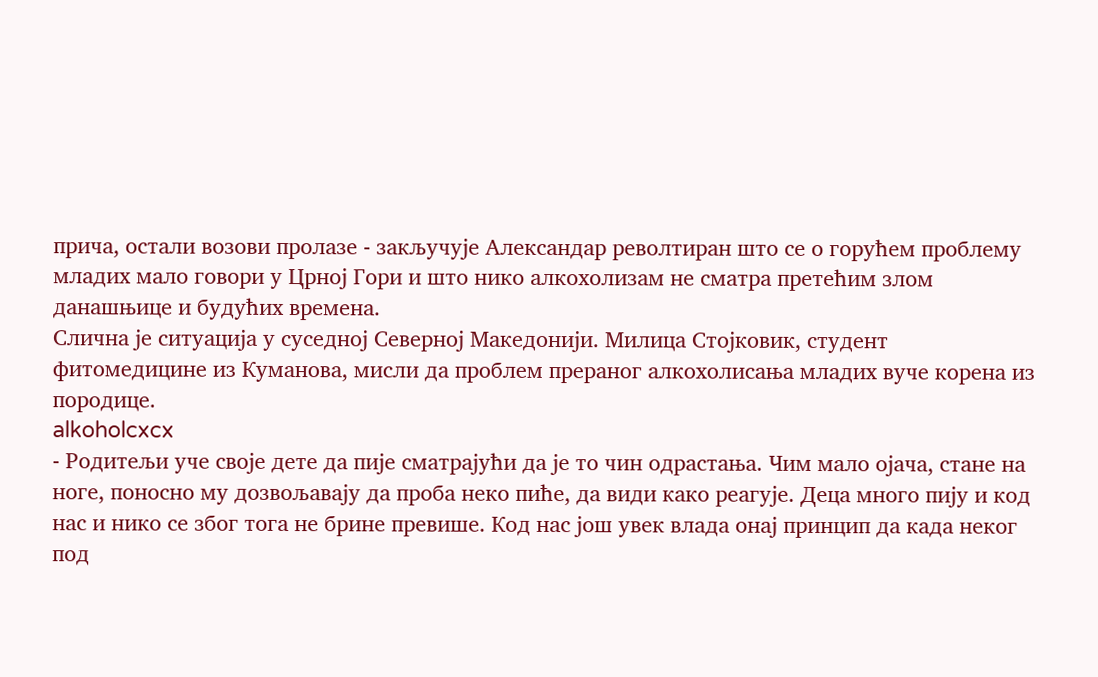прича, остали возови пролазе - закључује Александар револтиран што се о горућем проблему младих мало говори у Црној Гори и што нико алкохолизам не сматра претећим злом данашњице и будућих времена.
Слична је ситуација у суседној Северној Македонији. Милица Стојковик, студент фитомедицине из Куманова, мисли да проблем прераног алкохолисања младих вуче корена из породице.
alkoholcxcx
- Родитељи уче своје дете да пије сматрајући да је то чин одрастања. Чим мало ојача, стане на ноге, поносно му дозвољавају да проба неко пиће, да види како реагује. Деца много пију и код нас и нико се због тога не брине превише. Код нас још увек влада онај принцип да када неког под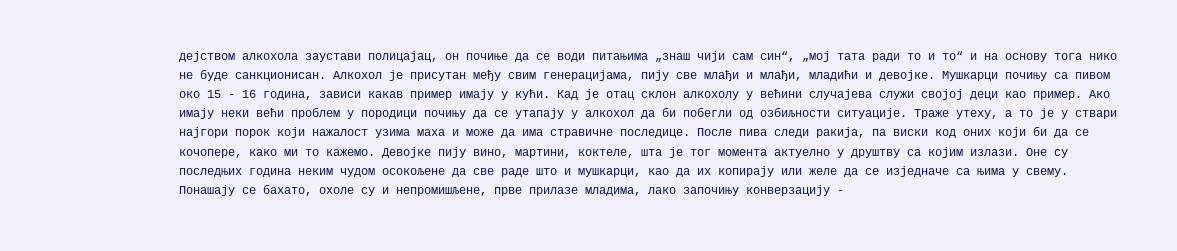дејством алкохола заустави полицајац, он почиње да се води питањима „знаш чији сам син“, „мој тата ради то и то“ и на основу тога нико не буде санкционисан. Алкохол је присутан међу свим генерацијама, пију све млађи и млађи, младићи и девојке. Мушкарци почињу са пивом око 15 - 16 година, зависи какав пример имају у кући. Кад је отац склон алкохолу у већини случајева служи својој деци као пример. Ако имају неки већи проблем у породици почињу да се утапају у алкохол да би побегли од озбиљности ситуације. Траже утеху, а то је у ствари најгори порок који нажалост узима маха и може да има стравичне последице. После пива следи ракија, па виски код оних који би да се кочопере, како ми то кажемо. Девојке пију вино, мартини, коктеле, шта је тог момента актуелно у друштву са којим излази. Оне су последњих година неким чудом осокољене да све раде што и мушкарци, као да их копирају или желе да се изједначе са њима у свему. Понашају се бахато, охоле су и непромишљене, прве прилазе младима, лако започињу конверзацију -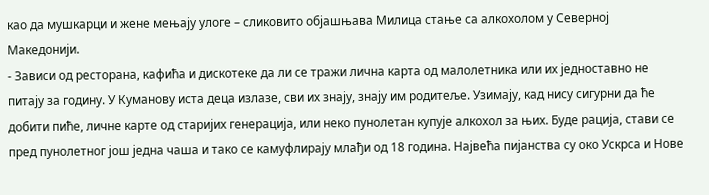као да мушкарци и жене мењају улоге – сликовито објашњава Милица стање са алкохолом у Северној Македонији.
- Зависи од ресторана, кафића и дискотеке да ли се тражи лична карта од малолетника или их једноставно не питају за годину. У Куманову иста деца излазе, сви их знају, знају им родитеље. Узимају, кад нису сигурни да ће добити пиће, личне карте од старијих генерација, или неко пунолетан купује алкохол за њих. Буде рација, стави се пред пунолетног још једна чаша и тако се камуфлирају млађи од 18 година. Највећа пијанства су око Ускрса и Нове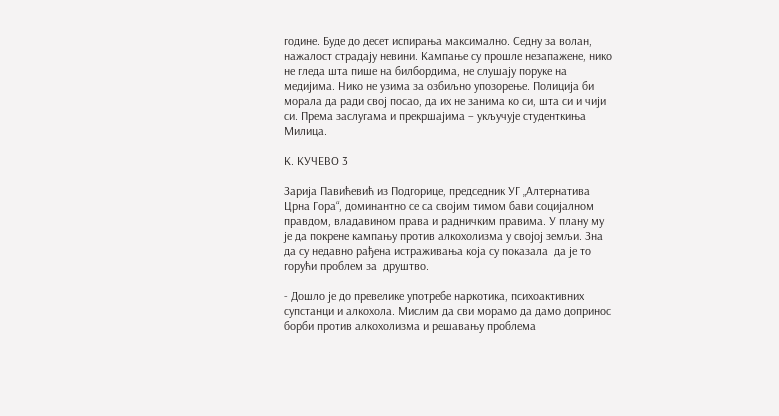године. Буде до десет испирања максимално. Седну за волан, нажалост страдају невини. Кампање су прошле незапажене, нико не гледа шта пише на билбордима, не слушају поруке на медијима. Нико не узима за озбиљно упозорење. Полиција би морала да ради свој посао, да их не занима ко си, шта си и чији си. Према заслугама и прекршајима – укључује студенткиња Милица.

К. КУЧЕВО 3

Зарија Павићевић из Подгорице, председник УГ „Алтернатива Црна Гора“, доминантно се са својим тимом бави социјалном правдом, владавином права и радничким правима. У плану му је да покрене кампању против алкохолизма у својој земљи. Зна да су недавно рађена истраживања која су показала  да је то горући проблем за  друштво.

- Дошло је до превелике употребе наркотика, психоактивних супстанци и алкохола. Мислим да сви морамо да дамо допринос борби против алкохолизма и решавању проблема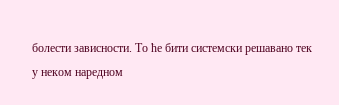болести зависности. То ће бити системски решавано тек у неком наредном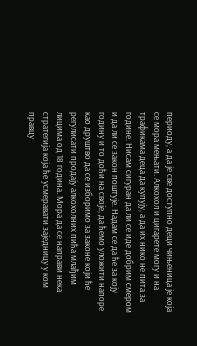периоду, а да је све доступно деци чињеница је која се мора мењати. Алкохол и цигарете могу и на трафикама деца да купују, а да их нико не пита за године. Нисам сигуран да ли се иде добрим смером и да ли се закон поштује. Надам се да ће за коју годину и то доћи на своје, да ћемо уложити напоре као друштво да се изборимо за законе који ће регулисати продају алкохолних пића млађим лицима од 18 година. Мора да се направи нека стратегија која ће усмеравати заједницу у ком правцу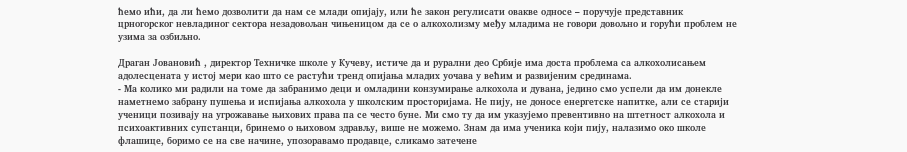ћемо ићи, да ли ћемо дозволити да нам се млади опијају, или ће закон регулисати овакве односе – поручује представник црногорског невладиног сектора незадовољан чињеницом да се о алкохолизму међу младима не говори довољно и горући проблем не узима за озбиљно.

Драган Јовановић , директор Техничке школе у Кучеву, истиче да и рурални део Србије има доста проблема са алкохолисањем адолесцената у истој мери као што се растући тренд опијања младих уочава у већим и развијеним срединама.
- Ма колико ми радили на томе да забранимо деци и омладини конзумирање алкохола и дувана, једино смо успели да им донекле наметнемо забрану пушења и испијања алкохола у школским просторијама. Не пију, не доносе енергетске напитке, али се старији ученици позивају на угрожавање њихових права па се често буне. Ми смо ту да им указујемо превентивно на штетност алкохола и психоактивних супстанци, бринемо о њиховом здрављу, више не можемо. Знам да има ученика који пију, налазимо око школе флашице, боримо се на све начине, упозоравамо продавце, сликамо затечене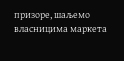призоре, шаљемо власницима маркета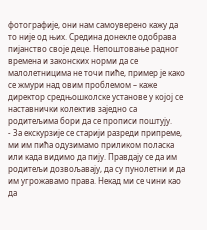фотографије, они нам самоуверено кажу да то није од њих. Средина донекле одобрава пијанство своје деце. Непоштовање радног времена и законских норми да се малолетницима не точи пиће, пример је како се жмури над овим проблемом – каже директор средњошколске установе у којој се наставнички колектив заједно са родитељима бори да се прописи поштују.
- За екскурзије се старији разреди припреме, ми им пића одузимамо приликом поласка или када видимо да пију. Правдају се да им родитељи дозвољавају, да су пунолетни и да им угрожавамо права. Некад ми се чини као да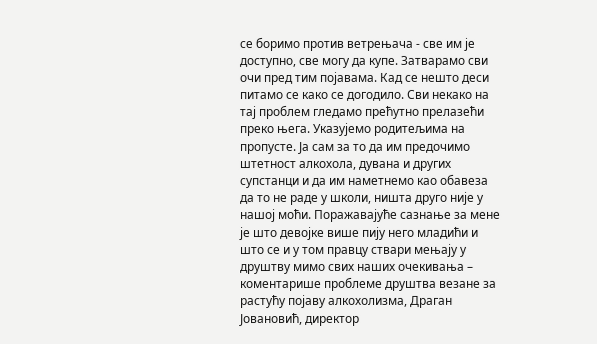се боримо против ветрењача - све им је доступно, све могу да купе. Затварамо сви очи пред тим појавама. Кад се нешто деси питамо се како се догодило. Сви некако на тај проблем гледамо прећутно прелазећи преко њега. Указујемо родитељима на пропусте. Ја сам за то да им предочимо штетност алкохола, дувана и других супстанци и да им наметнемо као обавеза да то не раде у школи, ништа друго није у нашој моћи. Поражавајуће сазнање за мене је што девојке више пију него младићи и што се и у том правцу ствари мењају у друштву мимо свих наших очекивања – коментарише проблеме друштва везане за растућу појаву алкохолизма, Драган Јовановић, директор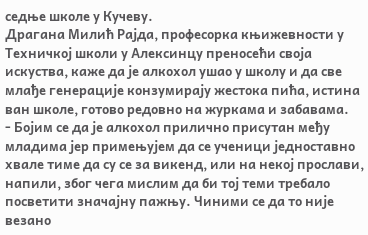седње школе у Кучеву.
Драгана Милић Рајда, професорка књижевности у Техничкој школи у Алексинцу преносећи своја искуства, каже да је алкохол ушао у школу и да све млађе генерације конзумирају жестока пића, истина ван школе, готово редовно на журкама и забавама.
- Бојим се да је алкохол прилично присутан међу младима јер примењујем да се ученици једноставно хвале тиме да су се за викенд, или на некој прослави, напили, због чега мислим да би тој теми требало посветити значајну пажњу. Чиними се да то није везано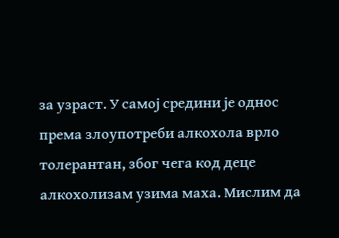за узраст. У самој средини је однос према злоупотреби алкохола врло толерантан, због чега код деце алкохолизам узима маха. Мислим да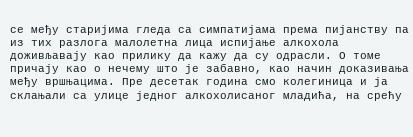се међу старијима гледа са симпатијама према пијанству па из тих разлога малолетна лица испијање алкохола доживљавају као прилику да кажу да су одрасли. О томе причају као о нечему што је забавно, као начин доказивања међу вршњацима. Пре десетак година смо колегиница и ја склањали са улице једног алкохолисаног младића, на срећу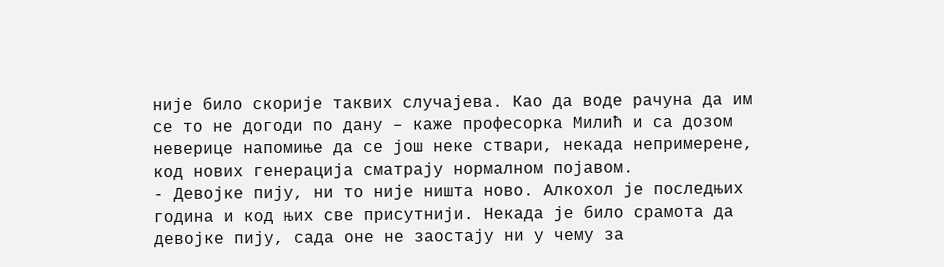није било скорије таквих случајева. Као да воде рачуна да им се то не догоди по дану – каже професорка Милић и са дозом неверице напомиње да се још неке ствари, некада непримерене, код нових генерација сматрају нормалном појавом.
- Девојке пију, ни то није ништа ново. Алкохол је последњих година и код њих све присутнији. Некада је било срамота да девојке пију, сада оне не заостају ни у чему за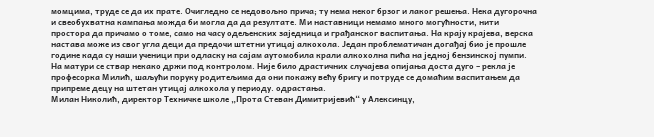момцима, труде се да их прате. Очигледно се недовољно прича; ту нема неког брзог и лаког решења. Нека дугорочна и свеобухватна кампања можда би могла да да резултате. Ми наставници немамо много могућности, нити простора да причамо о томе, само на часу одељенских заједница и грађанског васпитања. На крају крајева, верска настава може из свог угла деци да предочи штетни утицај алкохола. Један проблематичан догађај био је прошле године када су наши ученици при одласку на сајам аутомобила крали алкохолна пића на једној бензинској пумпи. На матури се ствар некако држи под контролом. Није било драстичних случајева опијања доста дуго – рекла је професорка Милић, шаљући поруку родитељима да они покажу већу бригу и потруде се домаћим васпитањем да припреме децу на штетан утицај алкохола у периоду. одрастања.
Милан Николић, директор Техничке школе „Прота Стеван Димитријевић“ у Алексинцу,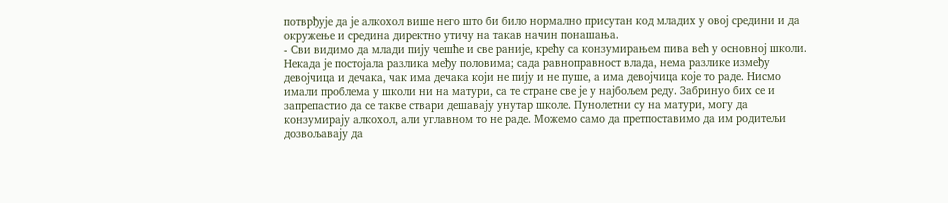потврђује да је алкохол више него што би било нормално присутан код младих у овој средини и да окружење и средина директно утичу на такав начин понашања.
- Сви видимо да млади пију чешће и све раније, крећу са конзумирањем пива већ у основној школи. Некада је постојала разлика међу половима; сада равноправност влада, нема разлике између девојчица и дечака, чак има дечака који не пију и не пуше, а има девојчица које то раде. Нисмо имали проблема у школи ни на матури, са те стране све је у најбољем реду. Забринуо бих се и запрепастио да се такве ствари дешавају унутар школе. Пунолетни су на матури, могу да конзумирају алкохол, али углавном то не раде. Можемо само да претпоставимо да им родитељи дозвољавају да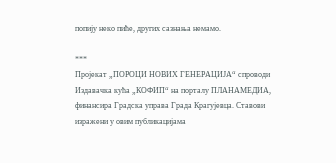попију неко пиће, других сазнања немамо.

***
Пројекат „ПОРОЦИ НОВИХ ГЕНЕРАЦИЈА“ спроводи Издавачка кућа „КОФИП“ на порталу ПЛАНАМЕДИА, финансира Градска управа Града Крагујевца. Ставови изражени у овим публикацијама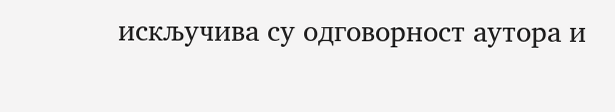искључива су одговорност аутора и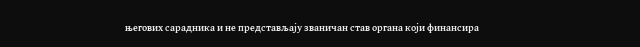његових сарадника и не представљају званичан став органа који финансира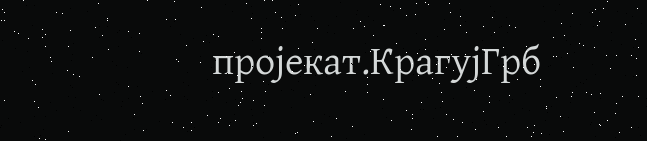пројекат.КрагујГрб